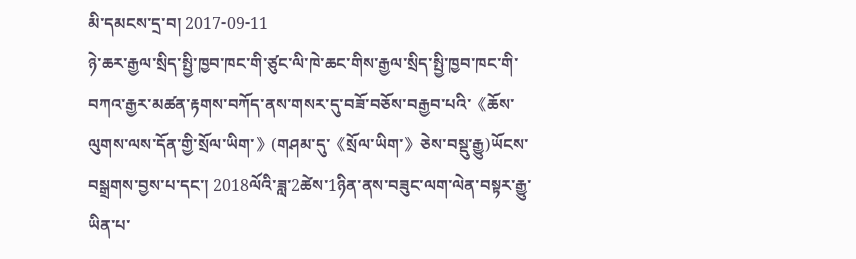མི་དམངས་དྲ་བ། 2017-09-11
ཉེ་ཆར་རྒྱལ་སྲིད་སྤྱི་ཁྱབ་ཁང་གི་ཙུང་ལི་ཁེ་ཆང་གིས་རྒྱལ་སྲིད་སྤྱི་ཁྱབ་ཁང་གི་བཀའ་རྒྱར་མཚན་རྟགས་བཀོད་ནས་གསར་དུ་བཟོ་བཅོས་བརྒྱབ་པའི་《ཆོས་ལུགས་ལས་དོན་གྱི་སྲོལ་ཡིག་》(གཤམ་དུ་《སྲོལ་ཡིག་》ཅེས་བསྡུ་རྒྱུ)ཡོངས་བསྒྲགས་བྱས་པ་དང་། 2018ལོའི་ཟླ་2ཚེས་1ཉིན་ནས་བཟུང་ལག་ལེན་བསྟར་རྒྱུ་ཡིན་པ་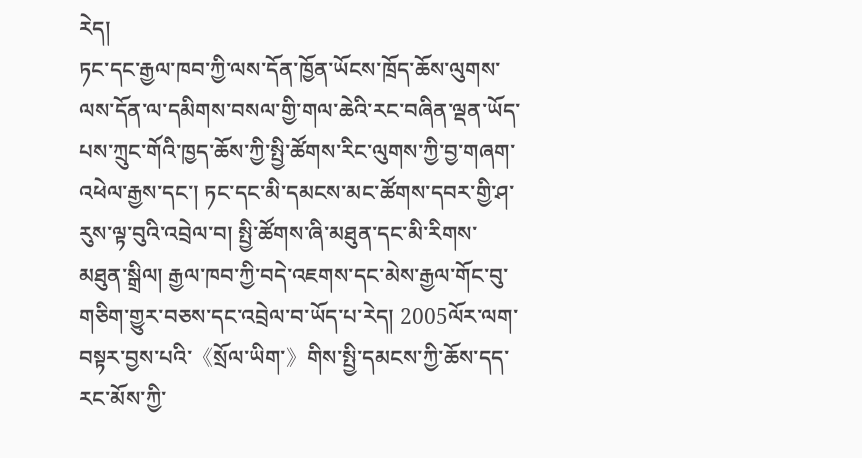རེད།
ཏང་དང་རྒྱལ་ཁབ་ཀྱི་ལས་དོན་ཁྱོན་ཡོངས་ཁྲོད་ཆོས་ལུགས་ལས་དོན་ལ་དམིགས་བསལ་གྱི་གལ་ཆེའི་རང་བཞིན་ལྡན་ཡོད་པས་ཀྲུང་གོའི་ཁྱད་ཆོས་ཀྱི་སྤྱི་ཚོགས་རིང་ལུགས་ཀྱི་བྱ་གཞག་འཕེལ་རྒྱས་དང་། ཏང་དང་མི་དམངས་མང་ཚོགས་དབར་གྱི་ཤ་རུས་ལྟ་བུའི་འབྲེལ་བ། སྤྱི་ཚོགས་ཞི་མཐུན་དང་མི་རིགས་མཐུན་སྒྲིལ། རྒྱལ་ཁབ་ཀྱི་བདེ་འཇགས་དང་མེས་རྒྱལ་གོང་བུ་གཅིག་གྱུར་བཅས་དང་འབྲེལ་བ་ཡོད་པ་རེད། 2005ལོར་ལག་བསྟར་བྱས་པའི་《སྲོལ་ཡིག་》གིས་སྤྱི་དམངས་ཀྱི་ཆོས་དད་རང་མོས་ཀྱི་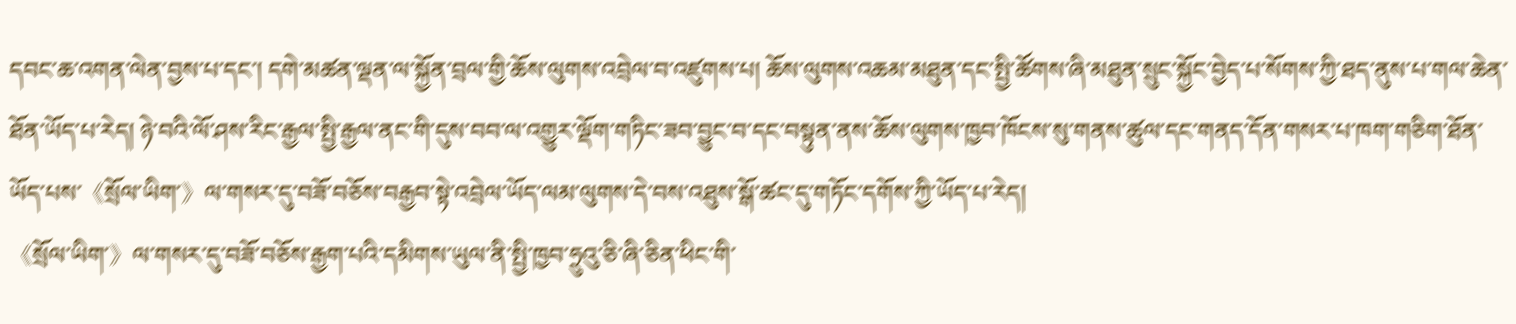དབང་ཆ་འགན་ལེན་བྱས་པ་དང་། དགེ་མཚན་ལྡན་ལ་སྐྱོན་བྲལ་གྱི་ཆོས་ལུགས་འབྲེལ་བ་འཛུགས་པ། ཆོས་ལུགས་འཆམ་མཐུན་དང་སྤྱི་ཚོགས་ཞི་མཐུན་སྲུང་སྐྱོང་བྱེད་པ་སོགས་ཀྱི་ཐད་ནུས་པ་གལ་ཆེན་ཐོན་ཡོད་པ་རེད། ཉེ་བའི་ལོ་ཤས་རིང་རྒྱལ་སྤྱི་རྒྱལ་ནང་གི་དུས་བབ་ལ་འགྱུར་ལྡོག་གཏིང་ཟབ་བྱུང་བ་དང་བསྟུན་ནས་ཆོས་ལུགས་ཁྱབ་ཁོངས་སུ་གནས་ཚུལ་དང་གནད་དོན་གསར་པ་ཁག་གཅིག་ཐོན་ཡོད་པས་《སྲོལ་ཡིག་》ལ་གསར་དུ་བཟོ་བཅོས་བརྒྱབ་སྟེ་འབྲེལ་ཡོད་ལམ་ལུགས་དེ་བས་འཐུས་སྒོ་ཚང་དུ་གཏོང་དགོས་ཀྱི་ཡོད་པ་རེད།
《སྲོལ་ཡིག་》ལ་གསར་དུ་བཟོ་བཅོས་རྒྱག་པའི་དམིགས་ཡུལ་ནི་སྤྱི་ཁྱབ་ཧྲུའུ་ཅི་ཞི་ཅིན་ཕིང་གི་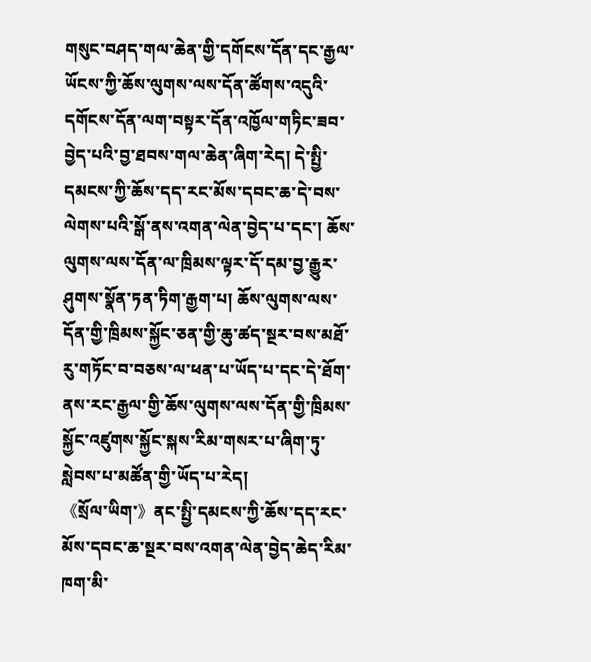གསུང་བཤད་གལ་ཆེན་གྱི་དགོངས་དོན་དང་རྒྱལ་ཡོངས་ཀྱི་ཆོས་ལུགས་ལས་དོན་ཚོགས་འདུའི་དགོངས་དོན་ལག་བསྟར་དོན་འཁྱོལ་གཏིང་ཟབ་བྱེད་པའི་བྱ་ཐབས་གལ་ཆེན་ཞིག་རེད། དེ་སྤྱི་དམངས་ཀྱི་ཆོས་དད་རང་མོས་དབང་ཆ་དེ་བས་ལེགས་པའི་སྒོ་ནས་འགན་ལེན་བྱེད་པ་དང་། ཆོས་ལུགས་ལས་དོན་ལ་ཁྲིམས་ལྟར་དོ་དམ་བྱ་རྒྱུར་ཤུགས་སྣོན་ཏན་ཏིག་རྒྱག་པ། ཆོས་ལུགས་ལས་དོན་གྱི་ཁྲིམས་སྐྱོང་ཅན་གྱི་ཆུ་ཚད་སྔར་བས་མཐོ་རུ་གཏོང་བ་བཅས་ལ་ཕན་པ་ཡོད་པ་དང་དེ་ཐོག་ནས་རང་རྒྱལ་གྱི་ཆོས་ལུགས་ལས་དོན་གྱི་ཁྲིམས་སྐྱོང་འཛུགས་སྐྱོང་སྐས་རིམ་གསར་པ་ཞིག་ཏུ་སླེབས་པ་མཚོན་གྱི་ཡོད་པ་རེད།
《སྲོལ་ཡིག་》ནང་སྤྱི་དམངས་ཀྱི་ཆོས་དད་རང་མོས་དབང་ཆ་སྔར་བས་འགན་ལེན་བྱེད་ཆེད་རིམ་ཁག་མི་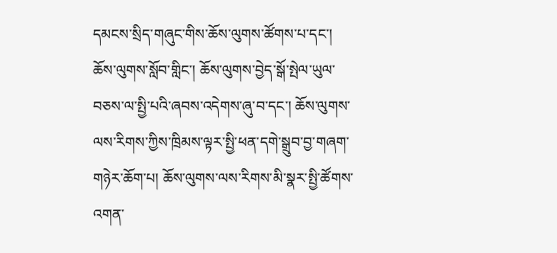དམངས་སྲིད་གཞུང་གིས་ཆོས་ལུགས་ཚོགས་པ་དང་། ཆོས་ལུགས་སློབ་གླིང་། ཆོས་ལུགས་བྱེད་སྒོ་སྤེལ་ཡུལ་བཅས་ལ་སྤྱི་པའི་ཞབས་འདེགས་ཞུ་བ་དང་། ཆོས་ལུགས་ལས་རིགས་ཀྱིས་ཁྲིམས་ལྟར་སྤྱི་ཕན་དགེ་སྒྲུབ་བྱ་གཞག་གཉེར་ཆོག་པ། ཆོས་ལུགས་ལས་རིགས་མི་སྣར་སྤྱི་ཚོགས་འགན་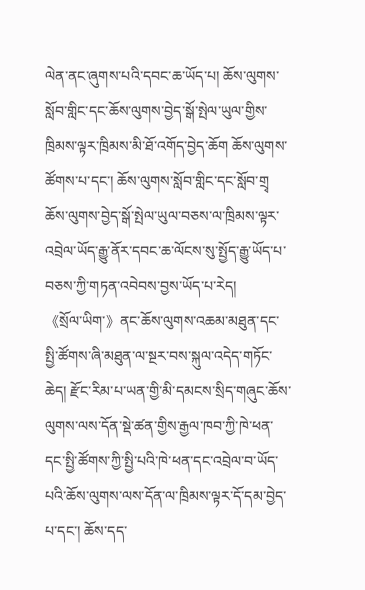ལེན་ནང་ཞུགས་པའི་དབང་ཆ་ཡོད་པ། ཆོས་ལུགས་སློབ་གླིང་དང་ཆོས་ལུགས་བྱེད་སྒོ་སྤེལ་ཡུལ་གྱིས་ཁྲིམས་ལྟར་ཁྲིམས་མི་ཐོ་འགོད་བྱེད་ཆོག ཆོས་ལུགས་ཚོགས་པ་དང་། ཆོས་ལུགས་སློབ་གླིང་དང་སློབ་གྲྭ ཆོས་ལུགས་བྱེད་སྒོ་སྤེལ་ཡུལ་བཅས་ལ་ཁྲིམས་ལྟར་འབྲེལ་ཡོད་རྒྱུ་ནོར་དབང་ཆ་ལོངས་སུ་སྤྱོད་རྒྱུ་ཡོད་པ་བཅས་ཀྱི་གཏན་འབེབས་བྱས་ཡོད་པ་རེད།
《སྲོལ་ཡིག་》ནང་ཆོས་ལུགས་འཆམ་མཐུན་དང་སྤྱི་ཚོགས་ཞི་མཐུན་ལ་སྔར་བས་སྐུལ་འདེད་གཏོང་ཆེད། རྫོང་རིམ་པ་ཡན་གྱི་མི་དམངས་སྲིད་གཞུང་ཆོས་ལུགས་ལས་དོན་སྡེ་ཚན་གྱིས་རྒྱལ་ཁབ་ཀྱི་ཁེ་ཕན་དང་སྤྱི་ཚོགས་ཀྱི་སྤྱི་པའི་ཁེ་ཕན་དང་འབྲེལ་བ་ཡོད་པའི་ཆོས་ལུགས་ལས་དོན་ལ་ཁྲིམས་ལྟར་དོ་དམ་བྱེད་པ་དང་། ཆོས་དད་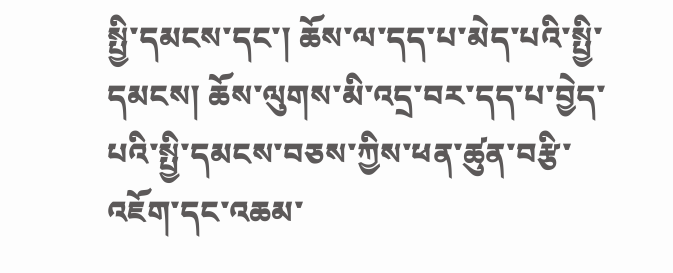སྤྱི་དམངས་དང་། ཆོས་ལ་དད་པ་མེད་པའི་སྤྱི་དམངས། ཆོས་ལུགས་མི་འདྲ་བར་དད་པ་བྱེད་པའི་སྤྱི་དམངས་བཅས་ཀྱིས་ཕན་ཚུན་བརྩི་འཇོག་དང་འཆམ་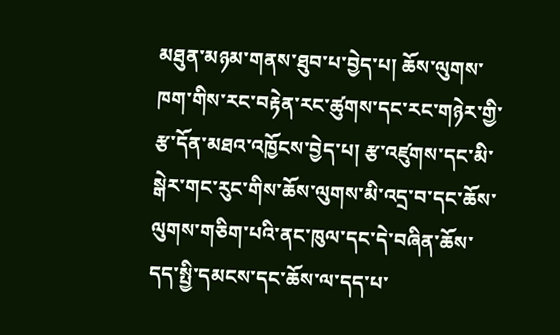མཐུན་མཉམ་གནས་ཐུབ་པ་བྱེད་པ། ཆོས་ལུགས་ཁག་གིས་རང་བརྟེན་རང་ཚུགས་དང་རང་གཉེར་གྱི་རྩ་དོན་མཐའ་འཁྱོངས་བྱེད་པ། རྩ་འཛུགས་དང་མི་སྒེར་གང་རུང་གིས་ཆོས་ལུགས་མི་འདྲ་བ་དང་ཆོས་ལུགས་གཅིག་པའི་ནང་ཁུལ་དང་དེ་བཞིན་ཆོས་དད་སྤྱི་དམངས་དང་ཆོས་ལ་དད་པ་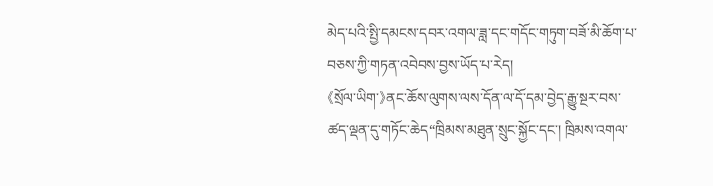མེད་པའི་སྤྱི་དམངས་དབར་འགལ་ཟླ་དང་གདོང་གཏུག་བཟོ་མི་ཆོག་པ་བཅས་ཀྱི་གཏན་འབེབས་བྱས་ཡོད་པ་རེད།
《སྲོལ་ཡིག་》ནང་ཆོས་ལུགས་ལས་དོན་ལ་དོ་དམ་བྱེད་རྒྱུ་སྔར་བས་ཚད་ལྡན་དུ་གཏོང་ཆེད“ཁྲིམས་མཐུན་སྲུང་སྐྱོང་དང་། ཁྲིམས་འགལ་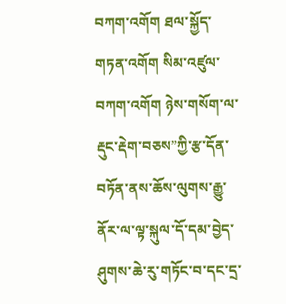བཀག་འགོག ཐལ་སྐྱོད་གཏན་འགོག སིམ་འཛུལ་བཀག་འགོག ཉེས་གསོག་ལ་རྡུང་རྡེག་བཅས”ཀྱི་རྩ་དོན་བཏོན་ནས་ཆོས་ལུགས་རྒྱུ་ནོར་ལ་ལྟ་སྐུལ་དོ་དམ་བྱེད་ཤུགས་ཆེ་རུ་གཏོང་བ་དང་དྲ་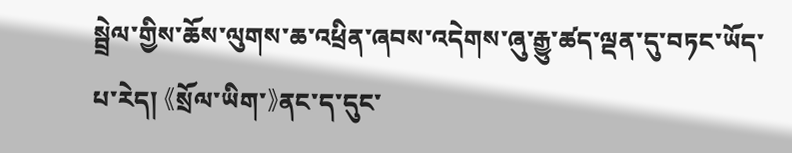སྦྲེལ་གྱིས་ཆོས་ལུགས་ཆ་འཕྲིན་ཞབས་འདེགས་ཞུ་རྒྱུ་ཚད་ལྡན་དུ་བཏང་ཡོད་པ་རེད། 《སྲོལ་ཡིག་》ནང་ད་དུང་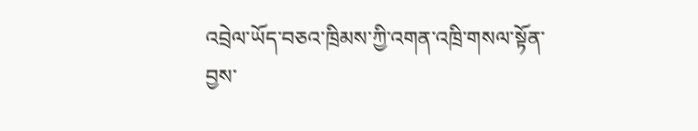འབྲེལ་ཡོད་བཅའ་ཁྲིམས་ཀྱི་འགན་འཁྲི་གསལ་སྟོན་བྱས་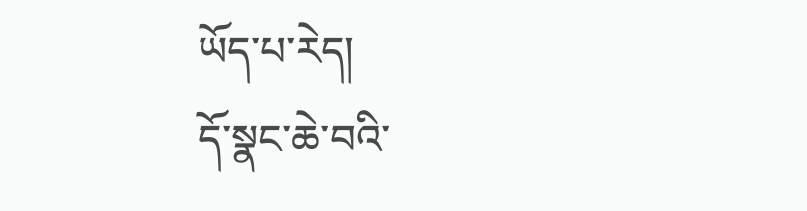ཡོད་པ་རེད།
དོ་སྣང་ཆེ་བའི་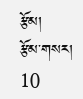རྩོམ།
རྩོམ་གསར། 10